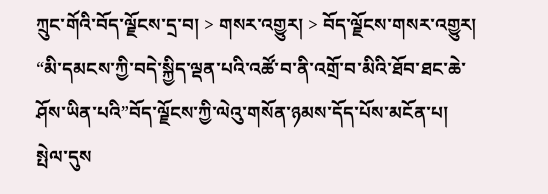ཀྲུང་གོའི་བོད་ལྗོངས་དྲ་བ། > གསར་འགྱུར། > བོད་ལྗོངས་གསར་འགྱུར།
“མི་དམངས་ཀྱི་བདེ་སྐྱིད་ལྡན་པའི་འཚོ་བ་ནི་འགྲོ་བ་མིའི་ཐོབ་ཐང་ཆེ་ཤོས་ཡིན་པའི”བོད་ལྗོངས་ཀྱི་ལེའུ་གསོན་ཉམས་དོད་པོས་མངོན་པ།
སྤེལ་དུས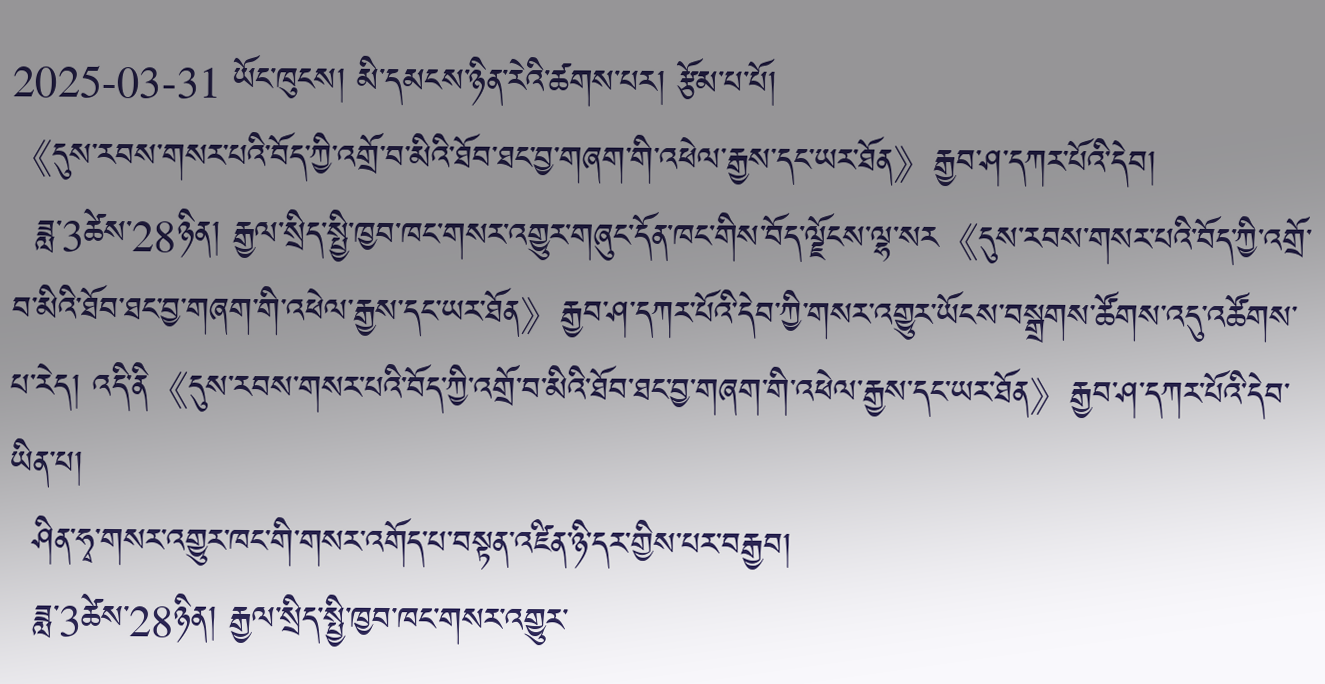2025-03-31 ཡོང་ཁུངས། མི་དམངས་ཉིན་རེའི་ཚགས་པར། རྩོམ་པ་པོ།
《དུས་རབས་གསར་པའི་བོད་ཀྱི་འགྲོ་བ་མིའི་ཐོབ་ཐང་བྱ་གཞག་གི་འཕེལ་རྒྱས་དང་ཡར་ཐོན》རྒྱབ་ཤ་དཀར་པོའི་དེབ།
  ཟླ་3ཚེས་28ཉིན། རྒྱལ་སྲིད་སྤྱི་ཁྱབ་ཁང་གསར་འགྱུར་གཞུང་དོན་ཁང་གིས་བོད་ལྗོངས་ལྷ་སར《དུས་རབས་གསར་པའི་བོད་ཀྱི་འགྲོ་བ་མིའི་ཐོབ་ཐང་བྱ་གཞག་གི་འཕེལ་རྒྱས་དང་ཡར་ཐོན》རྒྱབ་ཤ་དཀར་པོའི་དེབ་ཀྱི་གསར་འགྱུར་ཡོངས་བསྒྲགས་ཚོགས་འདུ་འཚོགས་པ་རེད། འདི་ནི《དུས་རབས་གསར་པའི་བོད་ཀྱི་འགྲོ་བ་མིའི་ཐོབ་ཐང་བྱ་གཞག་གི་འཕེལ་རྒྱས་དང་ཡར་ཐོན》རྒྱབ་ཤ་དཀར་པོའི་དེབ་ཡིན་པ།
  ཤིན་ཧྭ་གསར་འགྱུར་ཁང་གི་གསར་འགོད་པ་བསྟན་འཛིན་ཉི་དར་གྱིས་པར་བརྒྱབ།
  ཟླ་3ཚེས་28ཉིན། རྒྱལ་སྲིད་སྤྱི་ཁྱབ་ཁང་གསར་འགྱུར་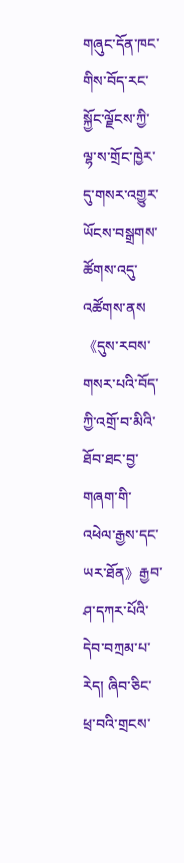གཞུང་དོན་ཁང་གིས་བོད་རང་སྐྱོང་ལྗོངས་ཀྱི་ལྷ་ས་གྲོང་ཁྱེར་དུ་གསར་འགྱུར་ཡོངས་བསྒྲགས་ཚོགས་འདུ་འཚོགས་ནས《དུས་རབས་གསར་པའི་བོད་ཀྱི་འགྲོ་བ་མིའི་ཐོབ་ཐང་བྱ་གཞག་གི་འཕེལ་རྒྱས་དང་ཡར་ཐོན》རྒྱབ་ཤ་དཀར་པོའི་དེབ་བཀྲམ་པ་རེད། ཞིབ་ཅིང་ཕྲ་བའི་གྲངས་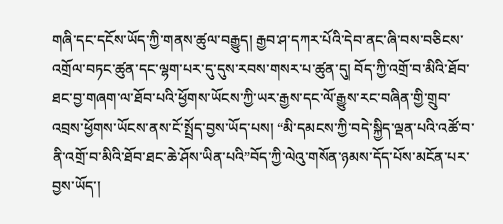གཞི་དང་དངོས་ཡོད་ཀྱི་གནས་ཚུལ་བརྒྱུད། རྒྱབ་ཤ་དཀར་པོའི་དེབ་ནང་ཞི་བས་བཅིངས་འགྲོལ་བཏང་ཚུན་དང་ལྷག་པར་དུ་དུས་རབས་གསར་པ་ཚུན་དུ། བོད་ཀྱི་འགྲོ་བ་མིའི་ཐོབ་ཐང་བྱ་གཞག་ལ་ཐོབ་པའི་ཕྱོགས་ཡོངས་ཀྱི་ཡར་རྒྱས་དང་ལོ་རྒྱུས་རང་བཞིན་གྱི་གྲུབ་འབྲས་ཕྱོགས་ཡོངས་ནས་ངོ་སྤྲོད་བྱས་ཡོད་པས། “མི་དམངས་ཀྱི་བདེ་སྐྱིད་ལྡན་པའི་འཚོ་བ་ནི་འགྲོ་བ་མིའི་ཐོབ་ཐང་ཆེ་ཤོས་ཡིན་པའི”བོད་ཀྱི་ལེའུ་གསོན་ཉམས་དོད་པོས་མངོན་པར་བྱས་ཡོད་།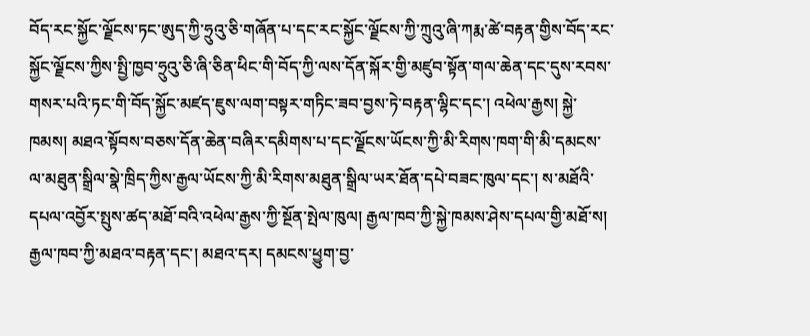བོད་རང་སྐྱོང་ལྗོངས་ཏང་ཨུད་ཀྱི་ཧྲུའུ་ཅི་གཞོན་པ་དང་རང་སྐྱོང་ལྗོངས་ཀྱི་ཀྲུའུ་ཞི་ཀརྨ་ཚེ་བརྟན་གྱིས་བོད་རང་སྐྱོང་ལྗོངས་ཀྱིས་སྤྱི་ཁྱབ་ཧྲུའུ་ཅི་ཞི་ཅིན་ཕིང་གི་བོད་ཀྱི་ལས་དོན་སྐོར་གྱི་མཛུབ་སྟོན་གལ་ཆེན་དང་དུས་རབས་གསར་པའི་ཏང་གི་བོད་སྐྱོང་མཛད་ཇུས་ལག་བསྟར་གཏིང་ཟབ་བྱས་ཏེ་བརྟན་ལྷིང་དང་། འཕེལ་རྒྱས། སྐྱེ་ཁམས། མཐའ་སྟོབས་བཅས་དོན་ཆེན་བཞིར་དམིགས་པ་དང་ལྗོངས་ཡོངས་ཀྱི་མི་རིགས་ཁག་གི་མི་དམངས་ལ་མཐུན་སྒྲིལ་སྣེ་ཁྲིད་ཀྱིས་རྒྱལ་ཡོངས་ཀྱི་མི་རིགས་མཐུན་སྒྲིལ་ཡར་ཐོན་དཔེ་བཟང་ཁུལ་དང་། ས་མཐོའི་དཔལ་འབྱོར་སྤུས་ཚད་མཐོ་བའི་འཕེལ་རྒྱས་ཀྱི་སྔོན་སྤེལ་ཁུལ། རྒྱལ་ཁབ་ཀྱི་སྐྱེ་ཁམས་ཤེས་དཔལ་གྱི་མཐོ་ས། རྒྱལ་ཁབ་ཀྱི་མཐའ་བརྟན་དང་། མཐའ་དར། དམངས་ཕྱུག་བྱ་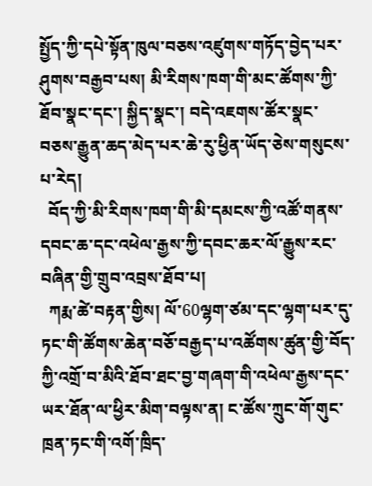སྤྱོད་ཀྱི་དཔེ་སྟོན་ཁུལ་བཅས་འཛུགས་གཏོད་བྱེད་པར་ཤུགས་བརྒྱབ་པས། མི་རིགས་ཁག་གི་མང་ཚོགས་ཀྱི་ཐོབ་སྣང་དང་། སྐྱིད་སྣང་། བདེ་འཇགས་ཚོར་སྣང་བཅས་རྒྱུན་ཆད་མེད་པར་ཆེ་རུ་ཕྱིན་ཡོད་ཅེས་གསུངས་པ་རེད།
  བོད་ཀྱི་མི་རིགས་ཁག་གི་མི་དམངས་ཀྱི་འཚོ་གནས་དབང་ཆ་དང་འཕེལ་རྒྱས་ཀྱི་དབང་ཆར་ལོ་རྒྱུས་རང་བཞིན་གྱི་གྲུབ་འབྲས་ཐོབ་པ།
  ཀརྨ་ཚེ་བརྟན་གྱིས། ལོ་60ལྷག་ཙམ་དང་ལྷག་པར་དུ་ཏང་གི་ཚོགས་ཆེན་བཅོ་བརྒྱད་པ་འཚོགས་ཚུན་གྱི་བོད་ཀྱི་འགྲོ་བ་མིའི་ཐོབ་ཐང་བྱ་གཞག་གི་འཕེལ་རྒྱས་དང་ཡར་ཐོན་ལ་ཕྱིར་མིག་བལྟས་ན། ང་ཚོས་ཀྲུང་གོ་གུང་ཁྲན་ཏང་གི་འགོ་ཁྲིད་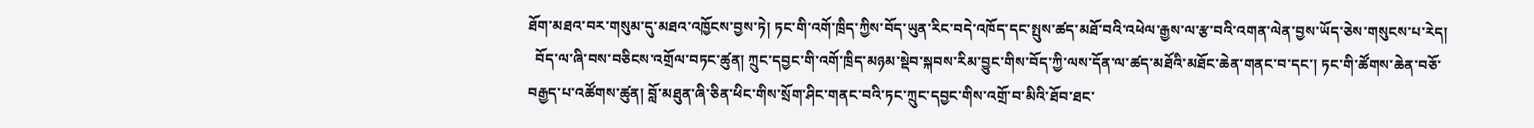ཐོག་མཐའ་བར་གསུམ་དུ་མཐའ་འཁྱོངས་བྱས་ཏེ། ཏང་གི་འགོ་ཁྲིད་ཀྱིས་བོད་ཡུན་རིང་བདེ་འཁོད་དང་སྤུས་ཚད་མཐོ་བའི་འཕེལ་རྒྱས་ལ་རྩ་བའི་འགན་ལེན་བྱས་ཡོད་ཅེས་གསུངས་པ་རེད།
  བོད་ལ་ཞི་བས་བཅིངས་འགྲོལ་བཏང་ཚུན། ཀྲུང་དབྱང་གི་འགོ་ཁྲིད་མཉམ་སྡེབ་སྐབས་རིམ་བྱུང་གིས་བོད་ཀྱི་ལས་དོན་ལ་ཚད་མཐོའི་མཐོང་ཆེན་གནང་བ་དང་། ཏང་གི་ཚོགས་ཆེན་བཅོ་བརྒྱད་པ་འཚོགས་ཚུན། བློ་མཐུན་ཞི་ཅིན་ཕིང་གིས་སྲོག་ཤིང་གནང་བའི་ཏང་ཀྲུང་དབྱང་གིས་འགྲོ་བ་མིའི་ཐོབ་ཐང་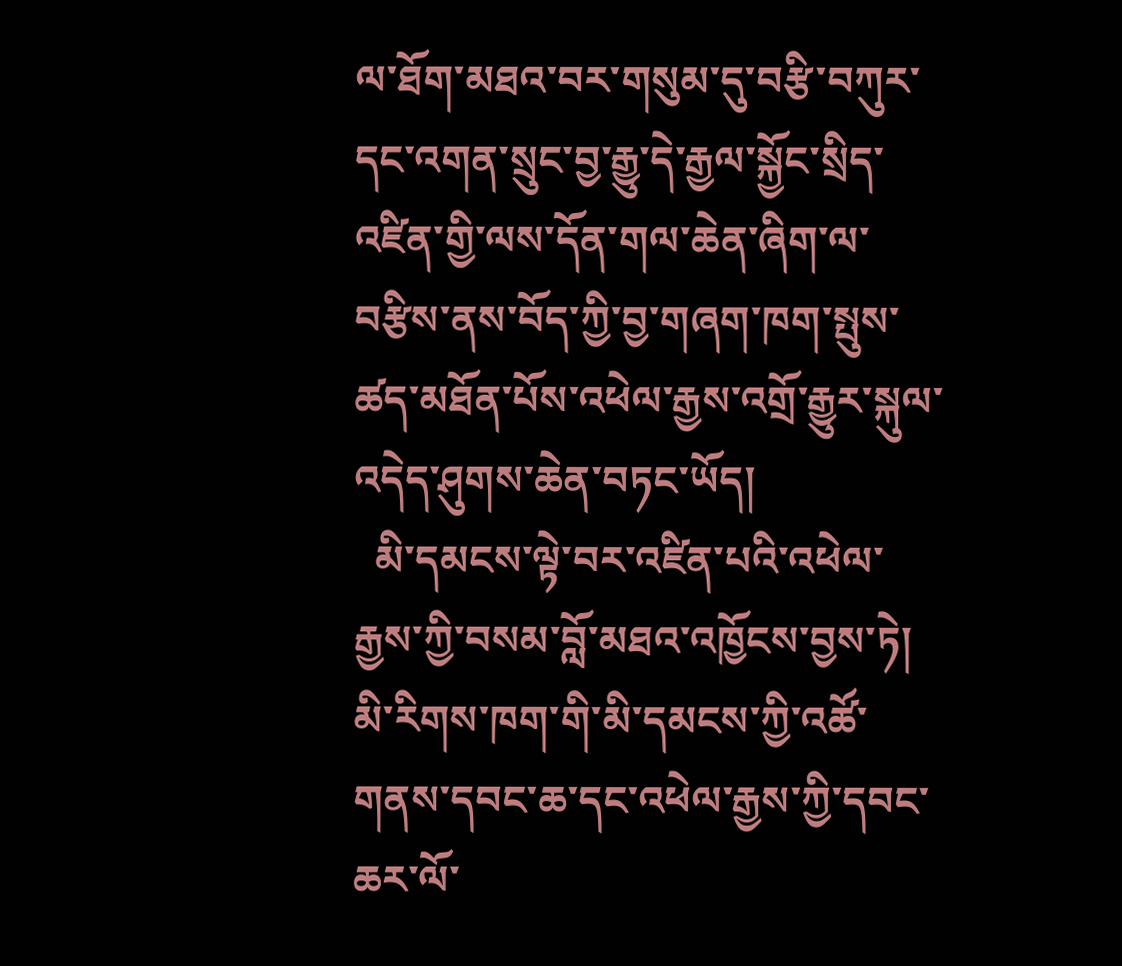ལ་ཐོག་མཐའ་བར་གསུམ་དུ་བརྩི་བཀུར་དང་འགན་སྲུང་བྱ་རྒྱུ་དེ་རྒྱལ་སྐྱོང་སྲིད་འཛིན་གྱི་ལས་དོན་གལ་ཆེན་ཞིག་ལ་བརྩིས་ནས་བོད་ཀྱི་བྱ་གཞག་ཁག་སྤུས་ཚད་མཐོན་པོས་འཕེལ་རྒྱས་འགྲོ་རྒྱུར་སྐུལ་འདེད་ཤུགས་ཆེན་བཏང་ཡོད།
  མི་དམངས་ལྟེ་བར་འཛིན་པའི་འཕེལ་རྒྱས་ཀྱི་བསམ་བློ་མཐའ་འཁྱོངས་བྱས་ཏེ། མི་རིགས་ཁག་གི་མི་དམངས་ཀྱི་འཚོ་གནས་དབང་ཆ་དང་འཕེལ་རྒྱས་ཀྱི་དབང་ཆར་ལོ་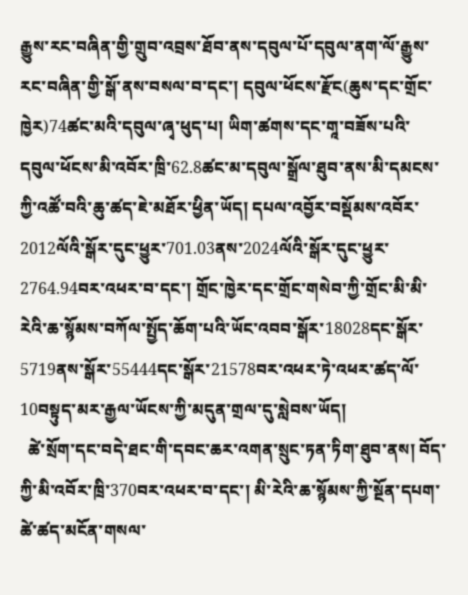རྒྱུས་རང་བཞིན་གྱི་གྲུབ་འབྲས་ཐོབ་ནས་དབུལ་པོ་དབུལ་ནག་ལོ་རྒྱུས་རང་བཞིན་གྱི་སྒོ་ནས་བསལ་བ་དང་། དབུལ་ཕོངས་རྫོང(ཆུས་དང་གྲོང་ཁྱེར)74ཚང་མའི་དབུལ་ཞྭ་ཕུད་པ། ཡིག་ཚགས་དང་གཱ་བཟོས་པའི་དབུལ་ཕོངས་མི་འབོར་ཁྲི་62.8ཚང་མ་དབུལ་སྒྲོལ་ཐུབ་ནས་མི་དམངས་ཀྱི་འཚོ་བའི་ཆུ་ཚད་ཇེ་མཐོར་ཕྱིན་ཡོད། དཔལ་འབྱོར་བསྡོམས་འབོར་2012ལོའི་སྒོར་དུང་ཕྱུར་701.03ནས་2024ལོའི་སྒོར་དུང་ཕྱུར་2764.94བར་འཕར་བ་དང་། གྲོང་ཁྱེར་དང་གྲོང་གསེབ་ཀྱི་གྲོང་མི་མི་རེའི་ཆ་སྙོམས་བཀོལ་སྤྱོད་ཆོག་པའི་ཡོང་འབབ་སྒོར་18028དང་སྒོར་5719ནས་སྒོར་55444དང་སྒོར་21578བར་འཕར་ཏེ་འཕར་ཚད་ལོ་10བསྟུད་མར་རྒྱལ་ཡོངས་ཀྱི་མདུན་གྲལ་དུ་སླེབས་ཡོད།
  ཚེ་སྲོག་དང་བདེ་ཐང་གི་དབང་ཆར་འགན་སྲུང་ཏན་ཏིག་ཐུབ་ནས། བོད་ཀྱི་མི་འབོར་ཁྲི་370བར་འཕར་བ་དང་། མི་རེའི་ཆ་སྙོམས་ཀྱི་སྔོན་དཔག་ཚེ་ཚད་མངོན་གསལ་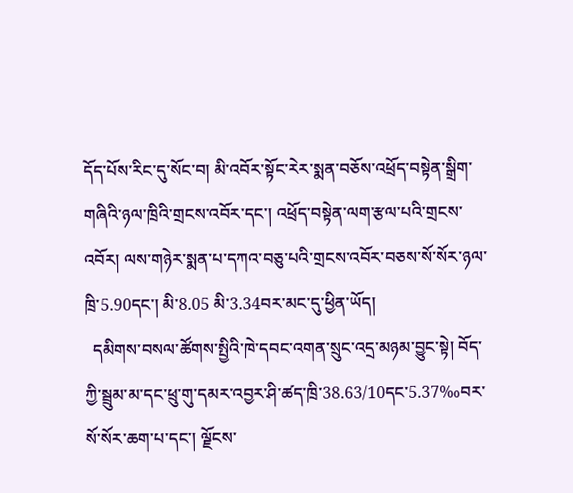དོད་པོས་རིང་དུ་སོང་བ། མི་འབོར་སྟོང་རེར་སྨན་བཅོས་འཕྲོད་བསྟེན་སྒྲིག་གཞིའི་ཉལ་ཁྲིའི་གྲངས་འབོར་དང་། འཕྲོད་བསྟེན་ལག་རྩལ་པའི་གྲངས་འབོར། ལས་གཉེར་སྨན་པ་དཀའ་བཅུ་པའི་གྲངས་འབོར་བཅས་སོ་སོར་ཉལ་ཁྲི་5.90དང་། མི་8.05 མི་3.34བར་མང་དུ་ཕྱིན་ཡོད།
  དམིགས་བསལ་ཚོགས་སྤྱིའི་ཁེ་དབང་འགན་སྲུང་འདྲ་མཉམ་བྱུང་སྟེ། བོད་ཀྱི་སྦྲུམ་མ་དང་ཕྲུ་གུ་དམར་འབྱར་ཤི་ཚད་ཁྲི་38.63/10དང་5.37‰བར་སོ་སོར་ཆག་པ་དང་། ལྗོངས་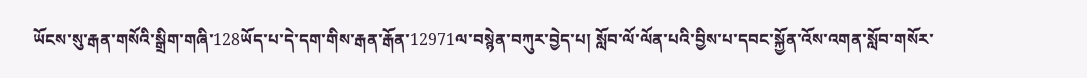ཡོངས་སུ་རྒན་གསོའི་སྒྲིག་གཞི་128ཡོད་པ་དེ་དག་གིས་རྒན་རྒོན་12971ལ་བསྙེན་བཀུར་བྱེད་པ། སློབ་ལོ་ལོན་པའི་བྱིས་པ་དབང་སྐྱོན་འོས་འགན་སློབ་གསོར་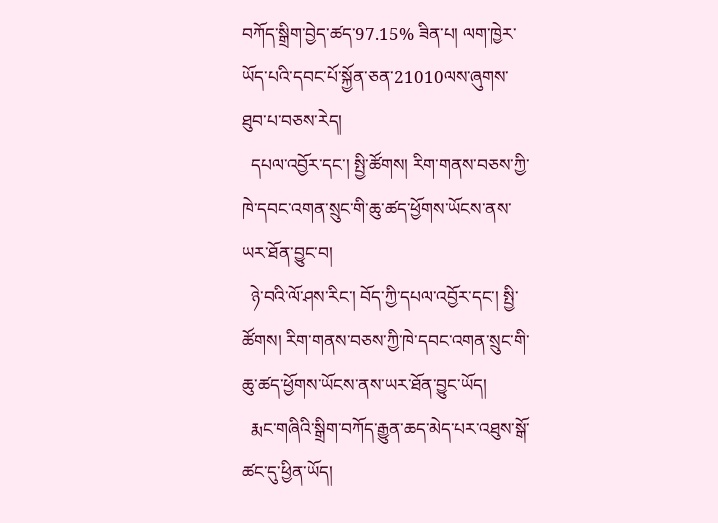བཀོད་སྒྲིག་བྱེད་ཚད་97.15% ཟིན་པ། ལག་ཁྱེར་ཡོད་པའི་དབང་པོ་སྐྱོན་ཅན་21010ལས་ཞུགས་ཐུབ་པ་བཅས་རེད།
  དཔལ་འབྱོར་དང་། སྤྱི་ཚོགས། རིག་གནས་བཅས་ཀྱི་ཁེ་དབང་འགན་སྲུང་གི་ཆུ་ཚད་ཕྱོགས་ཡོངས་ནས་ཡར་ཐོན་བྱུང་བ།
  ཉེ་བའི་ལོ་ཤས་རིང་། བོད་ཀྱི་དཔལ་འབྱོར་དང་། སྤྱི་ཚོགས། རིག་གནས་བཅས་ཀྱི་ཁེ་དབང་འགན་སྲུང་གི་ཆུ་ཚད་ཕྱོགས་ཡོངས་ནས་ཡར་ཐོན་བྱུང་ཡོད།
  རྨང་གཞིའི་སྒྲིག་བཀོད་རྒྱུན་ཆད་མེད་པར་འཐུས་སྒོ་ཚང་དུ་ཕྱིན་ཡོད།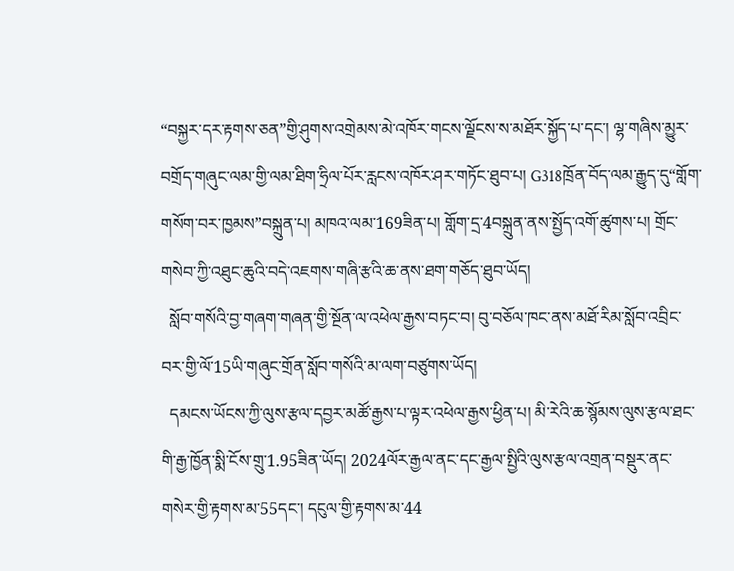“བསྐྱར་དར་རྟགས་ཅན”གྱི་ཤུགས་འགྲེམས་མེ་འཁོར་གངས་ལྗོངས་ས་མཐོར་སྐྱོད་པ་དང་། ལྷ་གཞིས་མྱུར་བགྲོད་གཞུང་ལམ་གྱི་ལམ་ཐིག་ཧྲིལ་པོར་རླངས་འཁོར་ཤར་གཏོང་ཐུབ་པ། G318ཁྲོན་བོད་ལམ་རྒྱུད་དུ“གློག་གསོག་བར་ཁྱམས”བསྐྲུན་པ། མཁའ་ལམ་169ཟིན་པ། གློག་དྲ་4བསྐྲུན་ནས་སྤྱོད་འགོ་ཚུགས་པ། གྲོང་གསེབ་ཀྱི་འཐུང་ཆུའི་བདེ་འཇགས་གཞི་རྩའི་ཆ་ནས་ཐག་གཅོད་ཐུབ་ཡོད།
  སློབ་གསོའི་བྱ་གཞག་གཞན་གྱི་སྔོན་ལ་འཕེལ་རྒྱས་བཏང་བ། བུ་བཅོལ་ཁང་ནས་མཐོ་རིམ་སློབ་འབྲིང་བར་གྱི་ལོ་15ཡི་གཞུང་གྲོན་སློབ་གསོའི་མ་ལག་བཙུགས་ཡོད།
  དམངས་ཡོངས་ཀྱི་ལུས་རྩལ་དབྱར་མཚོ་རྒྱས་པ་ལྟར་འཕེལ་རྒྱས་ཕྱིན་པ། མི་རེའི་ཆ་སྙོམས་ལུས་རྩལ་ཐང་གི་རྒྱ་ཁྱོན་སྨི་ངོས་གྲུ་1.95ཟིན་ཡོད། 2024ལོར་རྒྱལ་ནང་དང་རྒྱལ་སྤྱིའི་ལུས་རྩལ་འགྲན་བསྡུར་ནང་གསེར་གྱི་རྟགས་མ་55དང་། དངུལ་གྱི་རྟགས་མ་44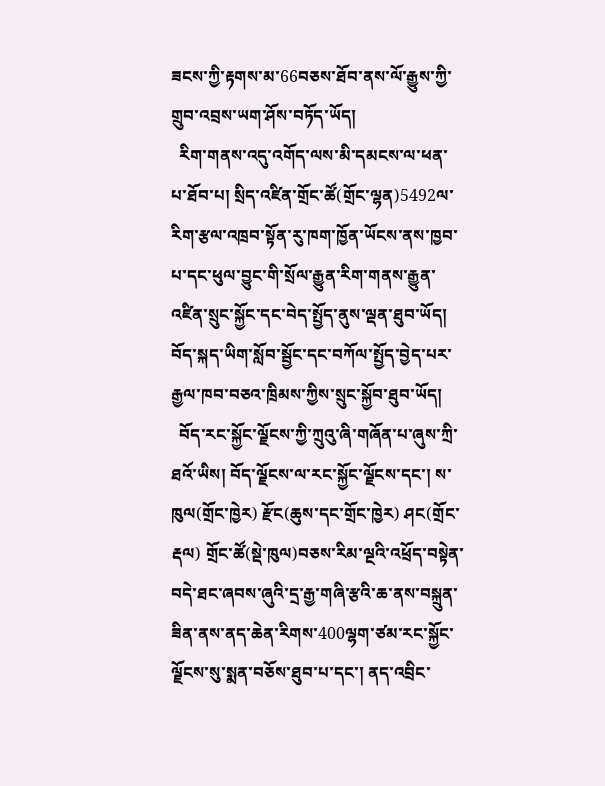ཟངས་ཀྱི་རྟགས་མ་66བཅས་ཐོབ་ནས་ལོ་རྒྱུས་ཀྱི་གྲུབ་འབྲས་ཡག་ཤོས་བཏོད་ཡོད།
  རིག་གནས་འདུ་འགོད་ལས་མི་དམངས་ལ་ཕན་པ་ཐོབ་པ། སྲིད་འཛིན་གྲོང་ཚོ(གྲོང་ལྷན)5492ལ་རིག་རྩལ་འཁྲབ་སྟོན་རུ་ཁག་ཁྱོན་ཡོངས་ནས་ཁྱབ་པ་དང་ཕུལ་བྱུང་གི་སྲོལ་རྒྱུན་རིག་གནས་རྒྱུན་འཛིན་སྲུང་སྐྱོང་དང་བེད་སྤྱོད་ནུས་ལྡན་ཐུབ་ཡོད། བོད་སྐད་ཡིག་སློབ་སྦྱོང་དང་བཀོལ་སྤྱོད་བྱེད་པར་རྒྱལ་ཁབ་བཅའ་ཁྲིམས་ཀྱིས་སྲུང་སྐྱོབ་ཐུབ་ཡོད།
  བོད་རང་སྐྱོང་ལྗོངས་ཀྱི་ཀྲུའུ་ཞི་གཞོན་པ་ཞུས་ཀྲི་ཐའོ་ཡིས། བོད་ལྗོངས་ལ་རང་སྐྱོང་ལྗོངས་དང་། ས་ཁུལ(གྲོང་ཁྱེར) རྫོང(ཆུས་དང་གྲོང་ཁྱེར) ཤང(གྲོང་རྡལ) གྲོང་ཚོ(སྡེ་ཁུལ)བཅས་རིམ་ལྔའི་འཕྲོད་བསྟེན་བདེ་ཐང་ཞབས་ཞུའི་དྲ་རྒྱ་གཞི་རྩའི་ཆ་ནས་བསྐྲུན་ཟིན་ནས་ནད་ཆེན་རིགས་400ལྷག་ཙམ་རང་སྐྱོང་ལྗོངས་སུ་སྨན་བཅོས་ཐུབ་པ་དང་། ནད་འབྲིང་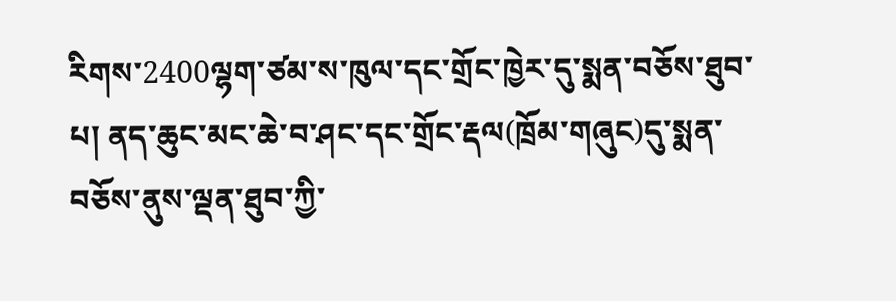རིགས་2400ལྷག་ཙམ་ས་ཁུལ་དང་གྲོང་ཁྱེར་དུ་སྨན་བཅོས་ཐུབ་པ། ནད་ཆུང་མང་ཆེ་བ་ཤང་དང་གྲོང་རྡལ(ཁྲོམ་གཞུང)དུ་སྨན་བཅོས་ནུས་ལྡན་ཐུབ་ཀྱི་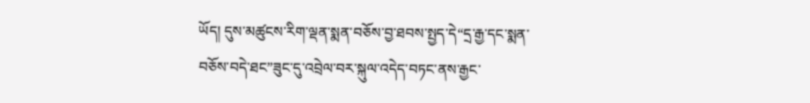ཡོད། དུས་མཚུངས་རིག་ལྡན་སྨན་བཅོས་བྱ་ཐབས་སྤྱད་དེ“དྲ་རྒྱ་དང་སྨན་བཅོས་བདེ་ཐང”ཟུང་དུ་འབྲེལ་བར་སྐུལ་འདེད་བཏང་ནས་རྒྱང་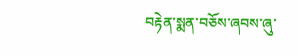བརྟེན་སྨན་བཅོས་ཞབས་ཞུ་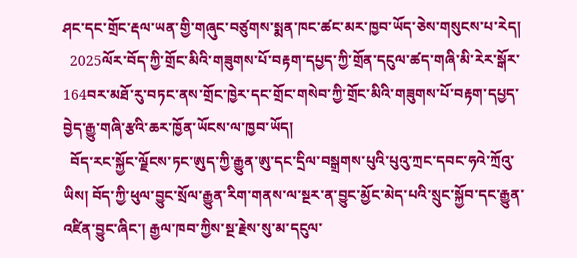ཤང་དང་གྲོང་རྡལ་ཡན་གྱི་གཞུང་བཙུགས་སྨན་ཁང་ཚང་མར་ཁྱབ་ཡོད་ཅེས་གསུངས་པ་རེད།
  2025ལོར་བོད་ཀྱི་གྲོང་མིའི་གཟུགས་པོ་བརྟག་དཔྱད་ཀྱི་གྲོན་དངུལ་ཚད་གཞི་མི་རེར་སྒོར་164བར་མཐོ་རུ་བཏང་ནས་གྲོང་ཁྱེར་དང་གྲོང་གསེབ་ཀྱི་གྲོང་མིའི་གཟུགས་པོ་བརྟག་དཔྱད་བྱེད་རྒྱུ་གཞི་རྩའི་ཆར་ཁྱོན་ཡོངས་ལ་ཁྱབ་ཡོད།
  བོད་རང་སྐྱོང་ལྗོངས་ཏང་ཨུད་ཀྱི་རྒྱུན་ཨུ་དང་དྲིལ་བསྒྲགས་པུའི་པུའུ་ཀྲང་དབང་ཧའེ་ཀྲོའུ་ཡིས། བོད་ཀྱི་ཕུལ་བྱུང་སྲོལ་རྒྱུན་རིག་གནས་ལ་སྔར་ན་བྱུང་མྱོང་མེད་པའི་སྲུང་སྐྱོབ་དང་རྒྱུན་འཛིན་བྱུང་ཞིང་། རྒྱལ་ཁབ་ཀྱིས་སྔ་རྗེས་སུ་མ་དངུལ་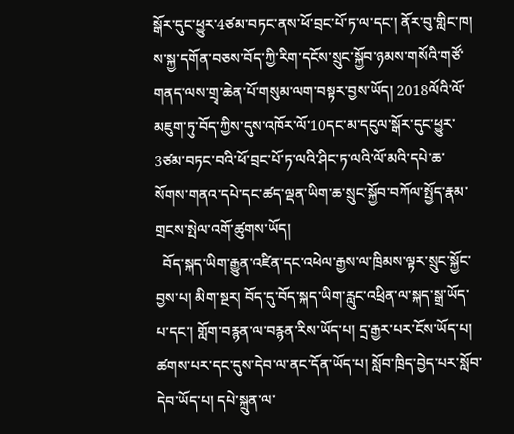སྒོར་དུང་ཕྱུར་4ཙམ་བཏང་ནས་ཕོ་བྲང་པོ་ཏ་ལ་དང་། ནོར་བུ་གླིང་ཁ། ས་སྐྱ་དགོན་བཅས་བོད་ཀྱི་རིག་དངོས་སྲུང་སྐྱོབ་ཉམས་གསོའི་གཙོ་གནད་ལས་གྲྭ་ཆེན་པོ་གསུམ་ལག་བསྟར་བྱས་ཡོད། 2018ལོའི་ལོ་མཇུག་ཏུ་བོད་ཀྱིས་དུས་འཁོར་ལོ་10དང་མ་དངུལ་སྒོར་དུང་ཕྱུར་3ཙམ་བཏང་བའི་ཕོ་བྲང་པོ་ཏ་ལའི་ཤིང་ཏ་ལའི་ལོ་མའི་དཔེ་ཆ་སོགས་གནའ་དཔེ་དང་ཚད་ལྡན་ཡིག་ཆ་སྲུང་སྐྱོབ་བཀོལ་སྤྱོད་རྣམ་གྲངས་སྤེལ་འགོ་ཚུགས་ཡོད།
  བོད་སྐད་ཡིག་རྒྱུན་འཛིན་དང་འཕེལ་རྒྱས་ལ་ཁྲིམས་ལྟར་སྲུང་སྐྱོང་བྱས་པ། མིག་སྔར། བོད་དུ་བོད་སྐད་ཡིག་རླུང་འཕྲིན་ལ་སྐད་སྒྲ་ཡོད་པ་དང་། གློག་བརྙན་ལ་བརྙན་རིས་ཡོད་པ། དྲ་རྒྱར་པར་ངོས་ཡོད་པ། ཚགས་པར་དང་དུས་དེབ་ལ་ནང་དོན་ཡོད་པ། སློབ་ཁྲིད་བྱེད་པར་སློབ་དེབ་ཡོད་པ། དཔེ་སྐྲུན་ལ་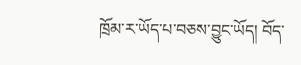ཁྲོམ་ར་ཡོད་པ་བཅས་བྱུང་ཡོད། བོད་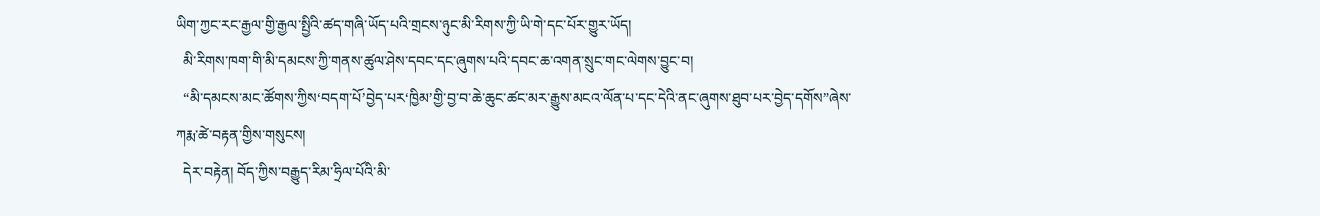ཡིག་ཀྱང་རང་རྒྱལ་གྱི་རྒྱལ་སྤྱིའི་ཚད་གཞི་ཡོད་པའི་གྲངས་ཉུང་མི་རིགས་ཀྱི་ཡི་གེ་དང་པོར་གྱུར་ཡོད།
  མི་རིགས་ཁག་གི་མི་དམངས་ཀྱི་གནས་ཚུལ་ཤེས་དབང་དང་ཞུགས་པའི་དབང་ཆ་འགན་སྲུང་གང་ལེགས་བྱུང་བ།
  “མི་དམངས་མང་ཚོགས་ཀྱིས‘བདག་པོ’བྱེད་པར‘ཁྱིམ’གྱི་བྱ་བ་ཆེ་ཆུང་ཚང་མར་རྒྱུས་མངའ་ལོན་པ་དང་དེའི་ནང་ཞུགས་ཐུབ་པར་བྱེད་དགོས”ཞེས་ཀརྨ་ཚེ་བརྟན་གྱིས་གསུངས།
  དེར་བརྟེན། བོད་ཀྱིས་བརྒྱུད་རིམ་ཧྲིལ་པོའི་མི་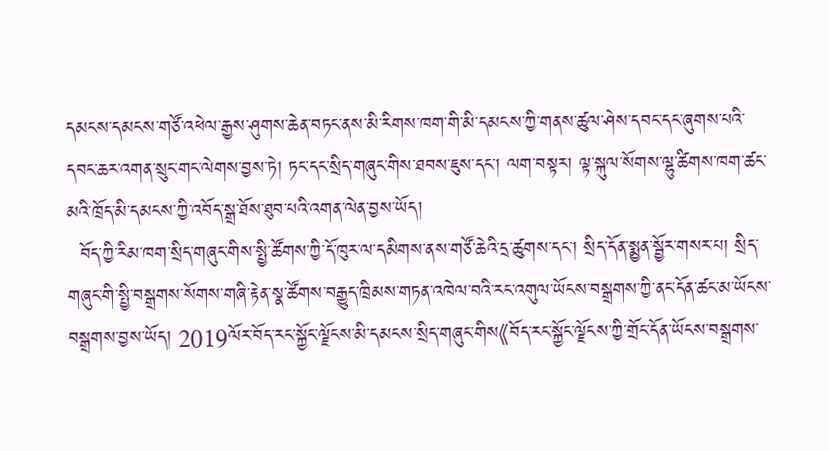དམངས་དམངས་གཙོ་འཕེལ་རྒྱས་ཤུགས་ཆེན་བཏང་ནས་མི་རིགས་ཁག་གི་མི་དམངས་ཀྱི་གནས་ཚུལ་ཤེས་དབང་དང་ཞུགས་པའི་དབང་ཆར་འགན་སྲུང་གང་ལེགས་བྱས་ཏེ། ཏང་དང་སྲིད་གཞུང་གིས་ཐབས་ཇུས་དང་། ལག་བསྟར། ལྟ་སྐུལ་སོགས་ལྷུ་ཚིགས་ཁག་ཚང་མའི་ཁྲོད་མི་དམངས་ཀྱི་འབོད་སྒྲ་ཐོས་ཐུབ་པའི་འགན་ལེན་བྱས་ཡོད།
  བོད་ཀྱི་རིམ་ཁག་སྲིད་གཞུང་གིས་སྤྱི་ཚོགས་ཀྱི་དོ་ཁུར་ལ་དམིགས་ནས་གཙོ་ཆེའི་དྲ་ཚུགས་དང་། སྲིད་དོན་སྨྱན་སྦྱོར་གསར་པ། སྲིད་གཞུང་གི་སྤྱི་བསྒྲགས་སོགས་གཞི་རྟེན་སྣ་ཚོགས་བརྒྱུད་ཁྲིམས་གཏན་འཁེལ་བའི་རང་འགུལ་ཡོངས་བསྒྲགས་ཀྱི་ནང་དོན་ཚང་མ་ཡོངས་བསྒྲགས་བྱས་ཡོད། 2019ལོར་བོད་རང་སྐྱོང་ལྗོངས་མི་དམངས་སྲིད་གཞུང་གིས《བོད་རང་སྐྱོང་ལྗོངས་ཀྱི་གྲོང་དོན་ཡོངས་བསྒྲགས་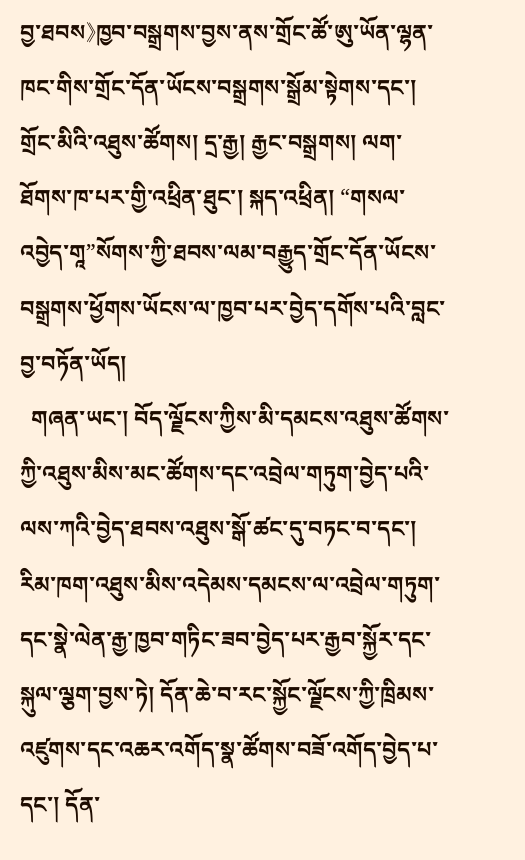བྱ་ཐབས》ཁྱབ་བསྒྲགས་བྱས་ནས་གྲོང་ཚོ་ཨུ་ཡོན་ལྷན་ཁང་གིས་གྲོང་དོན་ཡོངས་བསྒྲགས་སྒྲོམ་སྟེགས་དང་། གྲོང་མིའི་འཐུས་ཚོགས། དྲ་རྒྱ། རྒྱང་བསྒྲགས། ལག་ཐོགས་ཁ་པར་གྱི་འཕྲིན་ཐུང་། སྐད་འཕྲིན། “གསལ་འབྱེད་གཱ”སོགས་ཀྱི་ཐབས་ལམ་བརྒྱུད་གྲོང་དོན་ཡོངས་བསྒྲགས་ཕྱོགས་ཡོངས་ལ་ཁྱབ་པར་བྱེད་དགོས་པའི་བླང་བྱ་བཏོན་ཡོད།
  གཞན་ཡང་། བོད་ལྗོངས་ཀྱིས་མི་དམངས་འཐུས་ཚོགས་ཀྱི་འཐུས་མིས་མང་ཚོགས་དང་འབྲེལ་གཏུག་བྱེད་པའི་ལས་ཀའི་བྱེད་ཐབས་འཐུས་སྒོ་ཚང་དུ་བཏང་བ་དང་། རིམ་ཁག་འཐུས་མིས་འདེམས་དམངས་ལ་འབྲེལ་གཏུག་དང་སྣེ་ལེན་རྒྱ་ཁྱབ་གཏིང་ཟབ་བྱེད་པར་རྒྱབ་སྐྱོར་དང་སྐུལ་ལྕག་བྱས་ཏེ། དོན་ཆེ་བ་རང་སྐྱོང་ལྗོངས་ཀྱི་ཁྲིམས་འཛུགས་དང་འཆར་འགོད་སྣ་ཚོགས་བཟོ་འགོད་བྱེད་པ་དང་། དོན་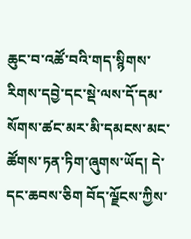ཆུང་བ་འཚོ་བའི་གད་སྙིགས་རིགས་དབྱེ་དང་སྡེ་ལས་དོ་དམ་སོགས་ཚང་མར་མི་དམངས་མང་ཚོགས་ཏན་ཏིག་ཞུགས་ཡོད། དེ་དང་ཆབས་ཅིག བོད་ལྗོངས་ཀྱིས་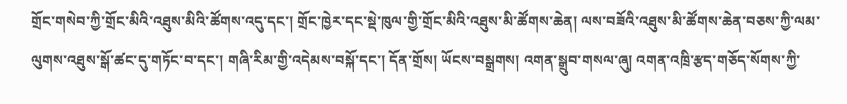གྲོང་གསེབ་ཀྱི་གྲོང་མིའི་འཐུས་མིའི་ཚོགས་འདུ་དང་། གྲོང་ཁྱེར་དང་སྡེ་ཁུལ་གྱི་གྲོང་མིའི་འཐུས་མི་ཚོགས་ཆེན། ལས་བཟོའི་འཐུས་མི་ཚོགས་ཆེན་བཅས་ཀྱི་ལམ་ལུགས་འཐུས་སྒོ་ཚང་དུ་གཏོང་བ་དང་། གཞི་རིམ་གྱི་འདེམས་བསྐོ་དང་། དོན་གྲོས། ཡོངས་བསྒྲགས། འགན་སྒྲུབ་གསལ་ཞུ། འགན་འཁྲི་རྩད་གཅོད་སོགས་ཀྱི་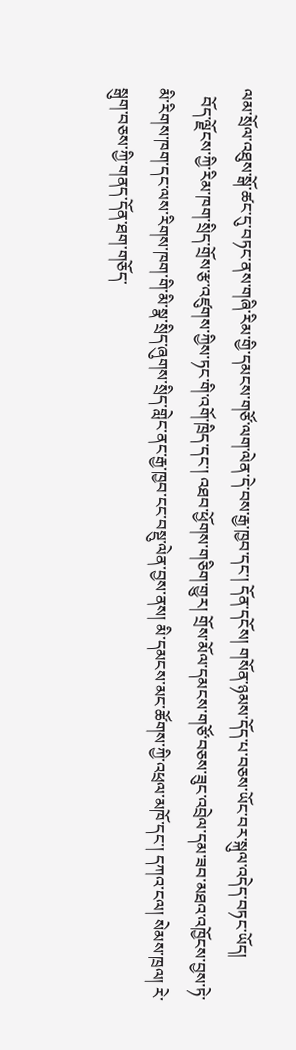ལམ་སྲོལ་འཐུས་སྒོ་ཚང་དུ་བཏང་ནས་གཞི་རིམ་གྱི་དམངས་གཙོ་ལག་ལེན་དེ་བས་རྒྱ་ཁྱབ་དང་། དོན་དངོས། གསོན་ཉམས་དོད་པ་བཅས་ཡོང་བར་སྐུལ་འདེད་བཏང་ཡོད།
  བོད་ལྗོངས་ཀྱི་རིམ་ཁག་སྲིད་གྲོས་རྩ་འཛུགས་ཀྱིས་ཏང་གི་འགོ་ཁྲིད་དང་། འཐབ་ཕྱོགས་གཅིག་གྱུར། གྲོས་མོལ་དམངས་གཙོ་བཅས་ཟུང་འབྲེལ་དམ་ཟབ་མཐའ་འཁྱོངས་བྱས་ཏེ་མི་རིགས་ཁག་དང་ལས་རིགས་ཁག་གི་མི་སྣ་སྲིད་ཞུགས་སྲིད་གླེང་ནང་རྒྱ་ཁྱབ་ངང་བསྡུ་ལེན་བྱས་ནས། མི་དམངས་མང་ཚོགས་ཀྱི་འཕྲལ་མཁོ་དང་། དཀའ་ངལ། སེམས་ཁྲལ། རེ་སྒུག་བཅས་ཀྱི་གནད་དོན་ཐག་གཅོད་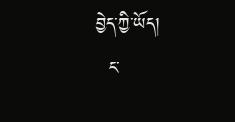བྱེད་ཀྱི་ཡོད།
  ང་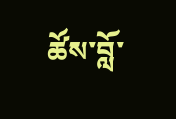ཚོས་བློ་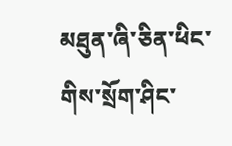མཐུན་ཞི་ཅིན་ཕིང་གིས་སྲོག་ཤིང་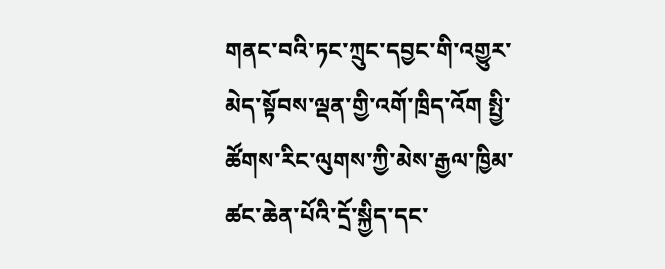གནང་བའི་ཏང་ཀྲུང་དབྱང་གི་འགྱུར་མེད་སྟོབས་ལྡན་གྱི་འགོ་ཁྲིད་འོག སྤྱི་ཚོགས་རིང་ལུགས་ཀྱི་མེས་རྒྱལ་ཁྱིམ་ཚང་ཆེན་པོའི་དྲོ་སྐྱིད་དང་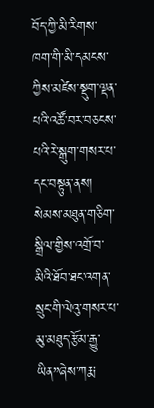བོད་ཀྱི་མི་རིགས་ཁག་གི་མི་དམངས་ཀྱིས་མཛེས་སྡུག་ལྡན་པའི་འཚོ་བར་བཅངས་པའི་རེ་སྒུག་གསར་པ་དང་བསྟུན་ནས། སེམས་མཐུན་གཅིག་སྒྲིལ་གྱིས་འགྲོ་བ་མིའི་ཐོབ་ཐང་འགན་སྲུང་གི་ལེའུ་གསར་པ་མུ་མཐུད་རྩོམ་རྒྱུ་ཡིན”ཞེས་ཀརྨ་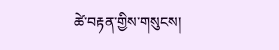ཚེ་བརྟན་གྱིས་གསུངས།